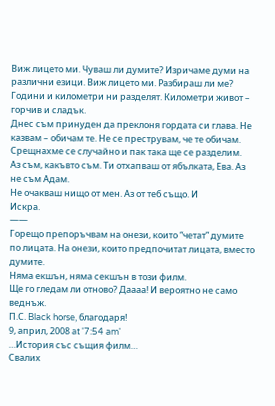Виж лицето ми. Чуваш ли думите? Изричаме думи на различни езици. Виж лицето ми. Разбираш ли ме?
Години и километри ни разделят. Километри живот – горчив и сладък.
Днес съм принуден да преклоня гордата си глава. Не казвам – обичам те. Не се преструвам, че те обичам. Срещнахме се случайно и пак така ще се разделим.
Аз съм, какъвто съм. Ти отхапваш от ябълката, Ева. Аз не съм Адам.
Не очакваш нищо от мен. Аз от теб също. И
Искра.
——
Горещо препоръчвам на онези, които “четат” думите по лицата. На онези, които предпочитат лицата, вместо думите.
Няма екшън, няма секшън в този филм.
Ще го гледам ли отново? Даааа! И вероятно не само веднъж.
П.С. Black horse, благодаря!
9, април, 2008 at '7:54 am'
…История със същия филм…
Свалих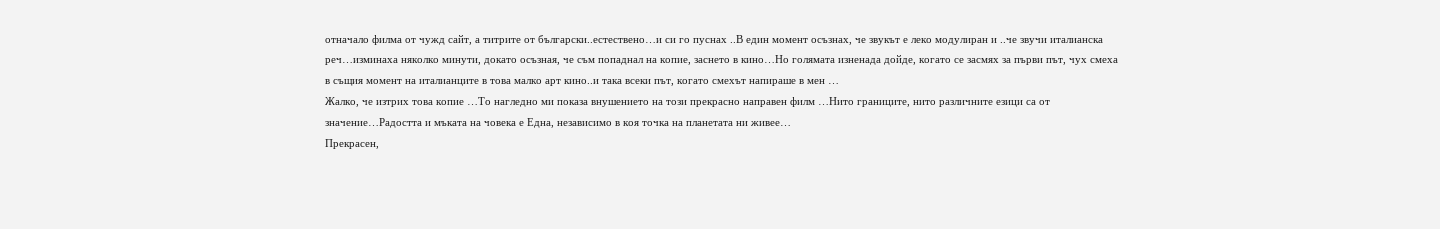отначало филма от чужд сайт, а титрите от български..естествено…и си го пуснах ..В един момент осъзнах, че звукът е леко модулиран и ..че звучи италианска реч…изминаха няколко минути, докато осъзная, че съм попаднал на копие, заснето в кино…Но голямата изненада дойде, когато се засмях за първи път, чух смеха в същия момент на италианците в това малко арт кино..и така всеки път, когато смехът напираше в мен …
Жалко, че изтрих това копие …То нагледно ми показа внушението на този прекрасно направен филм …Нито границите, нито различните езици са от значение…Радостта и мъката на човека е Една, независимо в коя точка на планетата ни живее…
Прекрасен,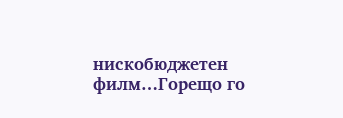нискобюджетен филм…Горещо го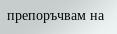препоръчвам на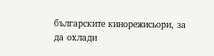българските кинорежисьори, за да охлади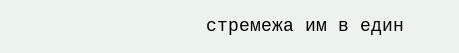стремежа им в един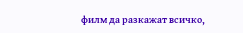филм да разкажат всичко,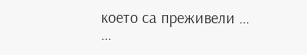което са преживели …
…